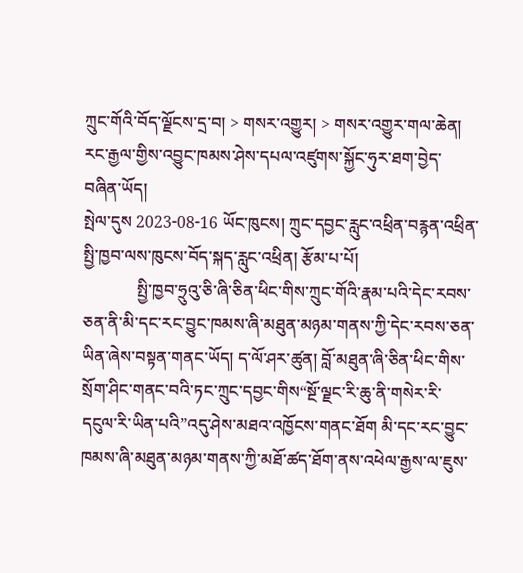ཀྲུང་གོའི་བོད་ལྗོངས་དྲ་བ། > གསར་འགྱུར། > གསར་འགྱུར་གལ་ཆེན།
རང་རྒྱལ་གྱིས་འབྱུང་ཁམས་ཤེས་དཔལ་འཛུགས་སྐྱོང་ཧུར་ཐག་བྱེད་བཞིན་ཡོད།
སྤེལ་དུས 2023-08-16 ཡོང་ཁུངས། ཀྲུང་དབྱང་རླུང་འཕྲིན་བརྙན་འཕྲིན་སྤྱི་ཁྱབ་ལས་ཁུངས་བོད་སྐད་རླུང་འཕྲིན། རྩོམ་པ་པོ།
             སྤྱི་ཁྱབ་ཧྲུའུ་ཅི་ཞི་ཅིན་ཕིང་གིས་ཀྲུང་གོའི་རྣམ་པའི་དེང་རབས་ཅན་ནི་མི་དང་རང་བྱུང་ཁམས་ཞི་མཐུན་མཉམ་གནས་ཀྱི་དེང་རབས་ཅན་ཡིན་ཞེས་བསྟན་གནང་ཡོད། ད་ལོ་ཤར་ཚུན། བློ་མཐུན་ཞི་ཅིན་ཕིང་གིས་སྲོག་ཤིང་གནང་བའི་ཏང་ཀྲུང་དབྱང་གིས“སྔོ་ལྗང་རི་ཆུ་ནི་གསེར་རི་དངུལ་རི་ཡིན་པའི”འདུ་ཤེས་མཐའ་འཁྱོངས་གནང་ཐོག མི་དང་རང་བྱུང་ཁམས་ཞི་མཐུན་མཉམ་གནས་ཀྱི་མཐོ་ཚད་ཐོག་ནས་འཕེལ་རྒྱས་ལ་ཇུས་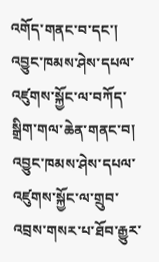འགོད་གནང་བ་དང་། འབྱུང་ཁམས་ཤེས་དཔལ་འཛུགས་སྐྱོང་ལ་བཀོད་སྒྲིག་གལ་ཆེན་གནང་བ། འབྱུང་ཁམས་ཤེས་དཔལ་འཛུགས་སྐྱོང་ལ་གྲུབ་འབྲས་གསར་པ་ཐོབ་རྒྱུར་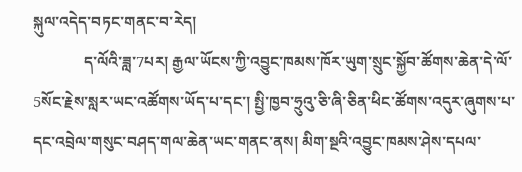སྐུལ་འདེད་བཏང་གནང་བ་རེད།
             ད་ལོའི་ཟླ་7པར། རྒྱལ་ཡོངས་ཀྱི་འབྱུང་ཁམས་ཁོར་ཡུག་སྲུང་སྐྱོབ་ཚོགས་ཆེན་དེ་ལོ་5སོང་རྗེས་སླར་ཡང་འཚོགས་ཡོད་པ་དང་། སྤྱི་ཁྱབ་ཧྲུའུ་ཅི་ཞི་ཅིན་ཕིང་ཚོགས་འདུར་ཞུགས་པ་དང་འབྲེལ་གསུང་བཤད་གལ་ཆེན་ཡང་གནང་ནས། མིག་སྔའི་འབྱུང་ཁམས་ཤེས་དཔལ་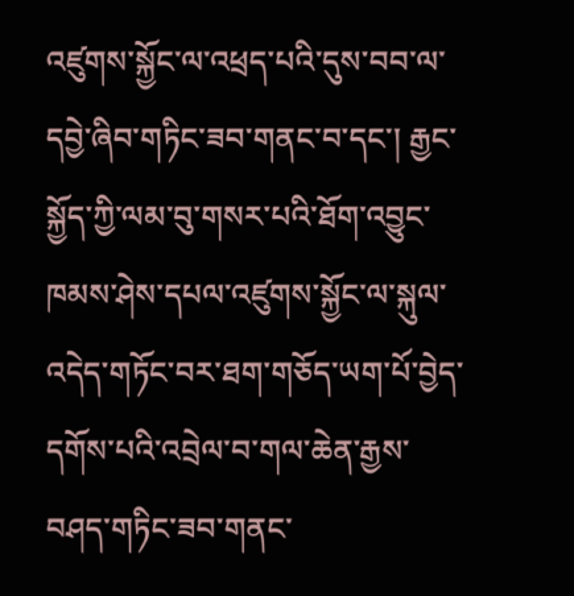འཛུགས་སྐྱོང་ལ་འཕྲད་པའི་དུས་བབ་ལ་དབྱེ་ཞིབ་གཏིང་ཟབ་གནང་བ་དང་། རྒྱང་སྐྱོད་ཀྱི་ལམ་བུ་གསར་པའི་ཐོག་འབྱུང་ཁམས་ཤེས་དཔལ་འཛུགས་སྐྱོང་ལ་སྐུལ་འདེད་གཏོང་བར་ཐག་གཅོད་ཡག་པོ་བྱེད་དགོས་པའི་འབྲེལ་བ་གལ་ཆེན་རྒྱས་བཤད་གཏིང་ཟབ་གནང་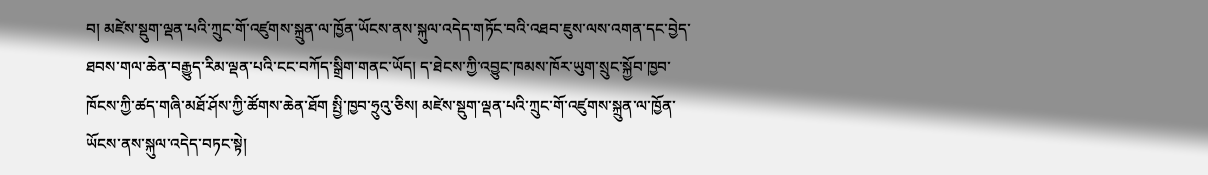བ། མཛེས་སྡུག་ལྡན་པའི་ཀྲུང་གོ་འཛུགས་སྐྲུན་ལ་ཁྱོན་ཡོངས་ནས་སྐུལ་འདེད་གཏོང་བའི་འཐབ་ཇུས་ལས་འགན་དང་བྱེད་ཐབས་གལ་ཆེན་བརྒྱུད་རིམ་ལྡན་པའི་ངང་བཀོད་སྒྲིག་གནང་ཡོད། ད་ཐེངས་ཀྱི་འབྱུང་ཁམས་ཁོར་ཡུག་སྲུང་སྐྱོབ་ཁྱབ་ཁོངས་ཀྱི་ཚད་གཞི་མཐོ་ཤོས་ཀྱི་ཚོགས་ཆེན་ཐོག སྤྱི་ཁྱབ་ཧྲུའུ་ཅིས། མཛེས་སྡུག་ལྡན་པའི་ཀྲུང་གོ་འཛུགས་སྐྲུན་ལ་ཁྱོན་ཡོངས་ནས་སྐུལ་འདེད་བཏང་སྟེ།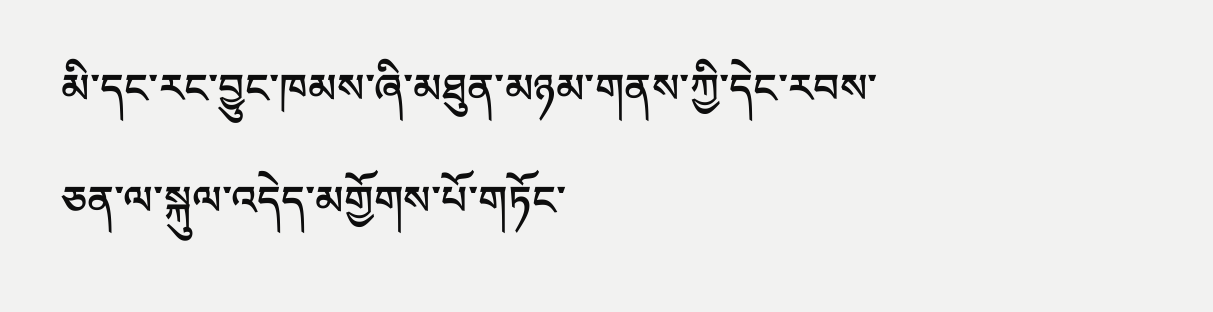མི་དང་རང་བྱུང་ཁམས་ཞི་མཐུན་མཉམ་གནས་ཀྱི་དེང་རབས་ཅན་ལ་སྐུལ་འདེད་མགྱོགས་པོ་གཏོང་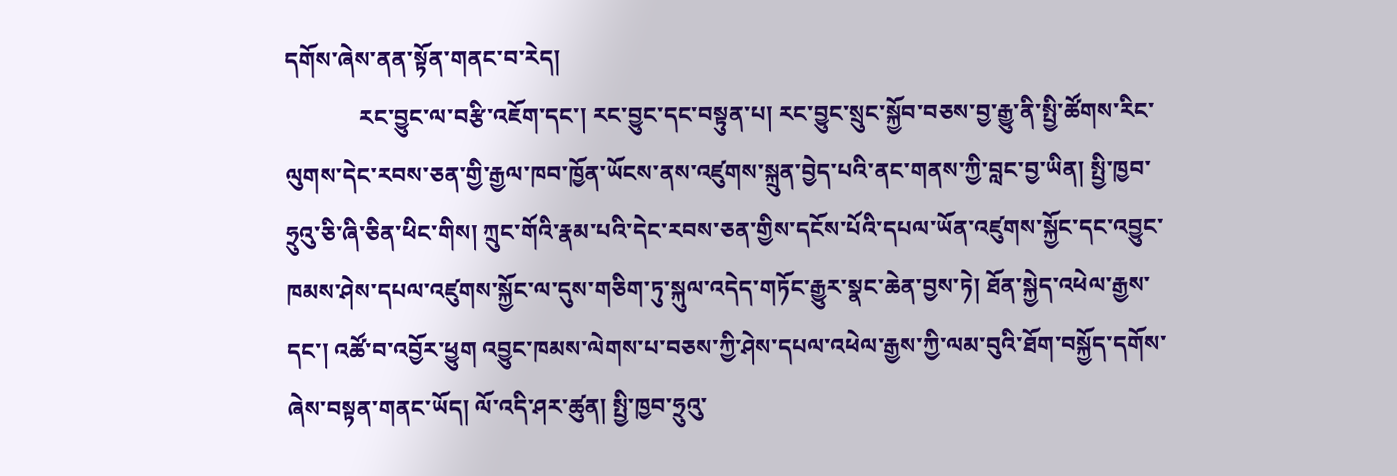དགོས་ཞེས་ནན་སྟོན་གནང་བ་རེད།
             རང་བྱུང་ལ་བརྩི་འཇོག་དང་། རང་བྱུང་དང་བསྟུན་པ། རང་བྱུང་སྲུང་སྐྱོབ་བཅས་བྱ་རྒྱུ་ནི་སྤྱི་ཚོགས་རིང་ལུགས་དེང་རབས་ཅན་གྱི་རྒྱལ་ཁབ་ཁྱོན་ཡོངས་ནས་འཛུགས་སྐྲུན་བྱེད་པའི་ནང་གནས་ཀྱི་བླང་བྱ་ཡིན། སྤྱི་ཁྱབ་ཧྲུའུ་ཅི་ཞི་ཅིན་ཕིང་གིས། ཀྲུང་གོའི་རྣམ་པའི་དེང་རབས་ཅན་གྱིས་དངོས་པོའི་དཔལ་ཡོན་འཛུགས་སྐྱོང་དང་འབྱུང་ཁམས་ཤེས་དཔལ་འཛུགས་སྐྱོང་ལ་དུས་གཅིག་ཏུ་སྐུལ་འདེད་གཏོང་རྒྱུར་སྣང་ཆེན་བྱས་ཏེ། ཐོན་སྐྱེད་འཕེལ་རྒྱས་དང་། འཚོ་བ་འབྱོར་ཕྱུག འབྱུང་ཁམས་ལེགས་པ་བཅས་ཀྱི་ཤེས་དཔལ་འཕེལ་རྒྱས་ཀྱི་ལམ་བུའི་ཐོག་བསྐྱོད་དགོས་ཞེས་བསྟན་གནང་ཡོད། ལོ་འདི་ཤར་ཚུན། སྤྱི་ཁྱབ་ཧྲུའུ་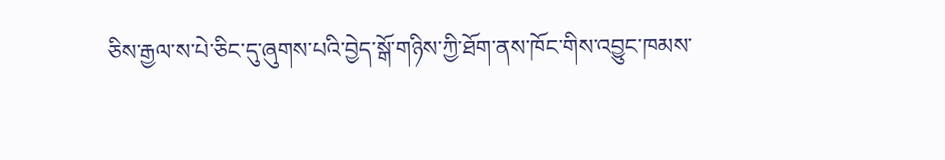ཅིས་རྒྱལ་ས་པེ་ཅིང་དུ་ཞུགས་པའི་བྱེད་སྒོ་གཉིས་ཀྱི་ཐོག་ནས་ཁོང་གིས་འབྱུང་ཁམས་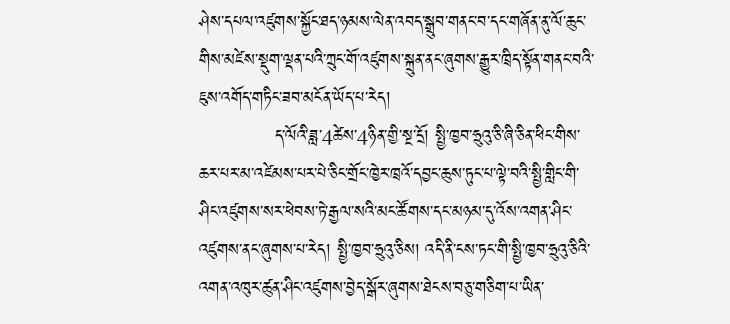ཤེས་དཔལ་འཛུགས་སྐྱོང་ཐད་ཉམས་ལེན་འབད་སྒྲུབ་གནང་བ་དང་གཞོན་ནུ་ལོ་ཆུང་གིས་མཛེས་སྡུག་ལྡན་པའི་ཀྲུང་གོ་འཛུགས་སྐྲུན་ནང་ཞུགས་རྒྱུར་ཁྲིད་སྟོན་གནང་བའི་ཇུས་འགོད་གཏིང་ཟབ་མངོན་ཡོད་པ་རེད།
             ད་ལོའི་ཟླ་4ཚེས་4ཉིན་གྱི་སྔ་དྲོ། སྤྱི་ཁྱབ་ཧྲུའུ་ཅི་ཞི་ཅིན་ཕིང་གིས་ཆར་པར་མ་འཛེམས་པར་པེ་ཅིང་གྲོང་ཁྱེར་ཁྲའོ་དབྱང་ཆུས་ཏུང་པ་ལྟེ་བའི་སྤྱི་གླིང་གི་ཤིང་འཛུགས་སར་ཕེབས་ཏེ་རྒྱལ་སའི་མང་ཚོགས་དང་མཉམ་དུ་འོས་འགན་ཤིང་འཛུགས་ནང་ཞུགས་པ་རེད། སྤྱི་ཁྱབ་ཧྲུའུ་ཅིས། འདི་ནི་ངས་ཏང་གི་སྤྱི་ཁྱབ་ཧྲུའུ་ཅིའི་འགན་འཁུར་ཚུན་ཤིང་འཛུགས་བྱེད་སྒོར་ཞུགས་ཐེངས་བཅུ་གཅིག་པ་ཡིན་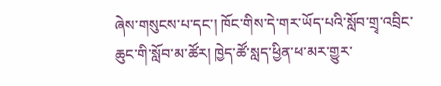ཞེས་གསུངས་པ་དང་། ཁོང་གིས་དེ་གར་ཡོད་པའི་སློབ་གྲྭ་འབྲིང་ཆུང་གི་སློབ་མ་ཚོར། ཁྱེད་ཚོ་སླད་ཕྱིན་ཕ་མར་གྱུར་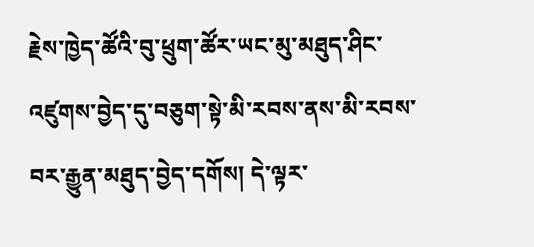རྗེས་ཁྱེད་ཚོའི་བུ་ཕྲུག་ཚོར་ཡང་མུ་མཐུད་ཤིང་འཛུགས་བྱེད་དུ་བཅུག་སྟེ་མི་རབས་ནས་མི་རབས་བར་རྒྱུན་མཐུད་བྱེད་དགོས། དེ་ལྟར་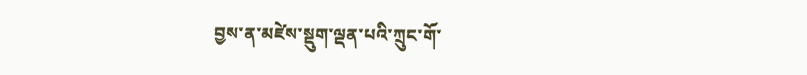བྱས་ན་མཛེས་སྡུག་ལྡན་པའི་ཀྲུང་གོ་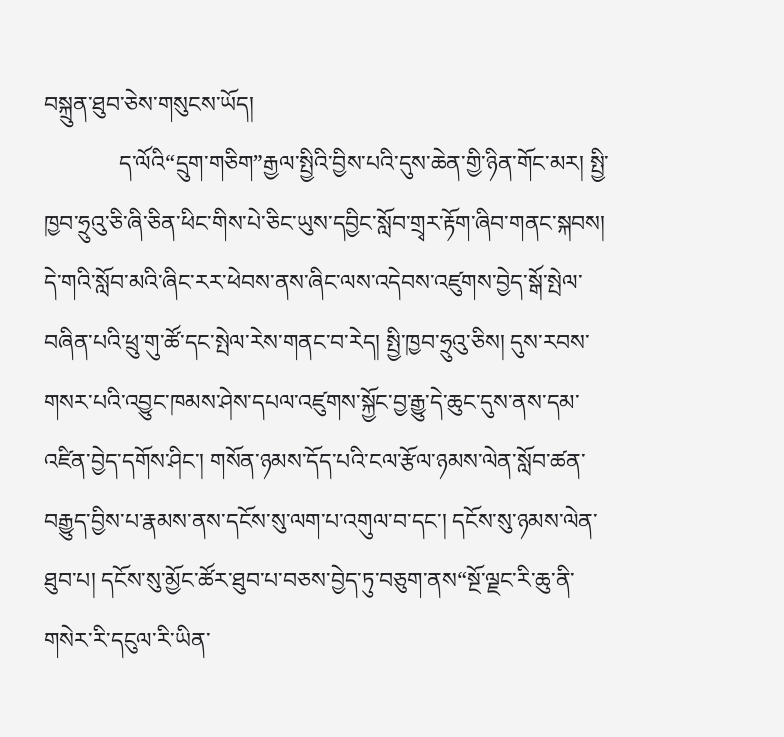བསྐྲུན་ཐུབ་ཅེས་གསུངས་ཡོད།
             ད་ལོའི“དྲུག་གཅིག”རྒྱལ་སྤྱིའི་བྱིས་པའི་དུས་ཆེན་གྱི་ཉིན་གོང་མར། སྤྱི་ཁྱབ་ཧྲུའུ་ཅི་ཞི་ཅིན་ཕིང་གིས་པེ་ཅིང་ཡུས་དབྱིང་སློབ་གྲྭར་རྟོག་ཞིབ་གནང་སྐབས། དེ་གའི་སློབ་མའི་ཞིང་རར་ཕེབས་ནས་ཞིང་ལས་འདེབས་འཛུགས་བྱེད་སྒོ་སྤེལ་བཞིན་པའི་ཕྲུ་གུ་ཚོ་དང་སྤེལ་རེས་གནང་བ་རེད། སྤྱི་ཁྱབ་ཧྲུའུ་ཅིས། དུས་རབས་གསར་པའི་འབྱུང་ཁམས་ཤེས་དཔལ་འཛུགས་སྐྱོང་བྱ་རྒྱུ་དེ་ཆུང་དུས་ནས་དམ་འཛིན་བྱེད་དགོས་ཤིང་། གསོན་ཉམས་དོད་པའི་ངལ་རྩོལ་ཉམས་ལེན་སློབ་ཚན་བརྒྱུད་བྱིས་པ་རྣམས་ནས་དངོས་སུ་ལག་པ་འགུལ་བ་དང་། དངོས་སུ་ཉམས་ལེན་ཐུབ་པ། དངོས་སུ་མྱོང་ཚོར་ཐུབ་པ་བཅས་བྱེད་ཏུ་བཅུག་ནས“སྔོ་ལྗང་རི་ཆུ་ནི་གསེར་རི་དངུལ་རི་ཡིན་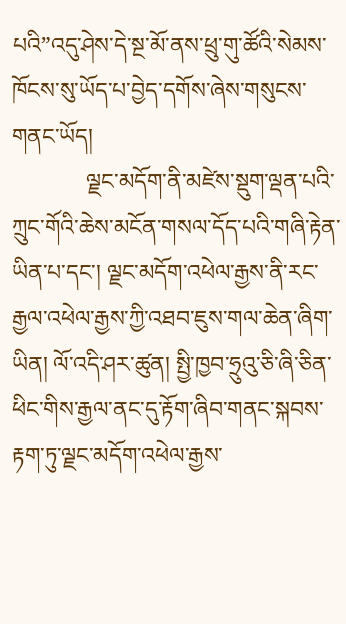པའི”འདུ་ཤེས་དེ་སྔ་མོ་ནས་ཕྲུ་གུ་ཚོའི་སེམས་ཁོངས་སུ་ཡོད་པ་བྱེད་དགོས་ཞེས་གསུངས་གནང་ཡོད།
             ལྗང་མདོག་ནི་མཛེས་སྡུག་ལྡན་པའི་ཀྲུང་གོའི་ཆེས་མངོན་གསལ་དོད་པའི་གཞི་རྟེན་ཡིན་པ་དང་། ལྗང་མདོག་འཕེལ་རྒྱས་ནི་རང་རྒྱལ་འཕེལ་རྒྱས་ཀྱི་འཐབ་ཇུས་གལ་ཆེན་ཞིག་ཡིན། ལོ་འདི་ཤར་ཚུན། སྤྱི་ཁྱབ་ཧྲུའུ་ཅི་ཞི་ཅིན་ཕིང་གིས་རྒྱལ་ནང་དུ་རྟོག་ཞིབ་གནང་སྐབས་རྟག་ཏུ་ལྗང་མདོག་འཕེལ་རྒྱས་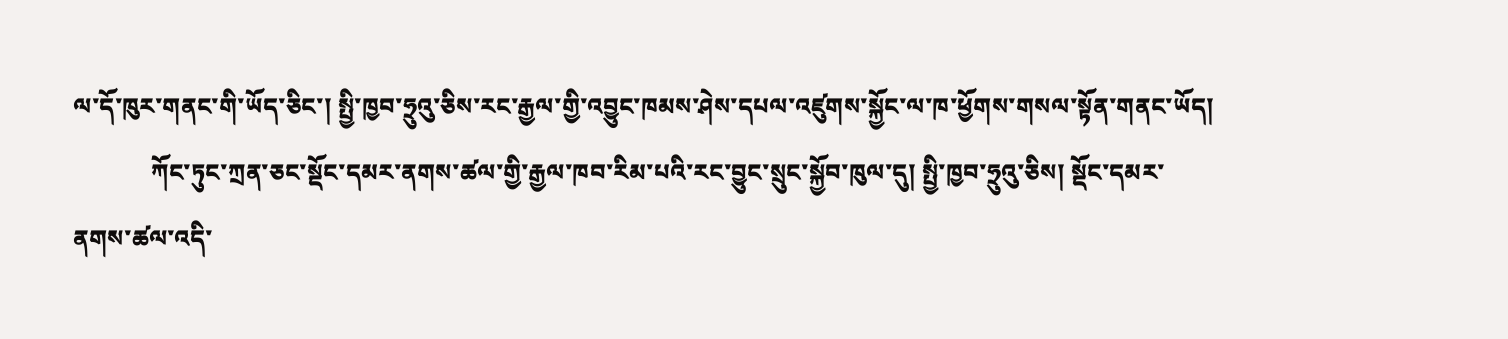ལ་དོ་ཁུར་གནང་གི་ཡོད་ཅིང་། སྤྱི་ཁྱབ་ཧྲུའུ་ཅིས་རང་རྒྱལ་གྱི་འབྱུང་ཁམས་ཤེས་དཔལ་འཛུགས་སྐྱོང་ལ་ཁ་ཕྱོགས་གསལ་སྟོན་གནང་ཡོད།
             ཀོང་ཏུང་ཀྲན་ཅང་སྡོང་དམར་ནགས་ཚལ་གྱི་རྒྱལ་ཁབ་རིམ་པའི་རང་བྱུང་སྲུང་སྐྱོབ་ཁུལ་དུ། སྤྱི་ཁྱབ་ཧྲུའུ་ཅིས། སྡོང་དམར་ནགས་ཚལ་འདི་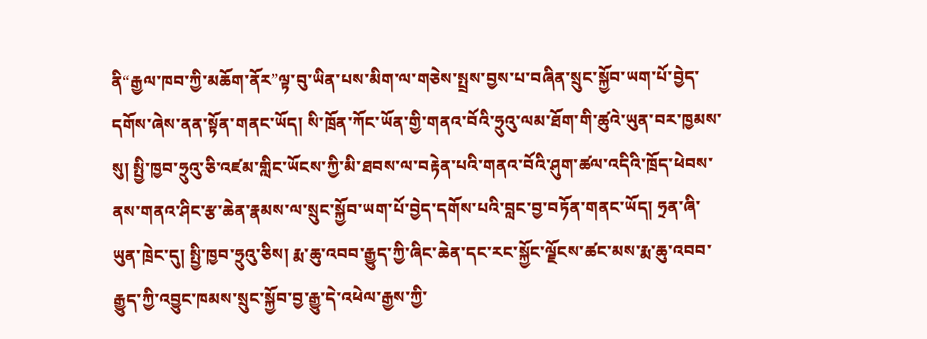ནི“རྒྱལ་ཁབ་ཀྱི་མཆོག་ནོར”ལྟ་བུ་ཡིན་པས་མིག་ལ་གཅེས་སྤྲས་བྱས་པ་བཞིན་སྲུང་སྐྱོབ་ཡག་པོ་བྱེད་དགོས་ཞེས་ནན་སྟོན་གནང་ཡོད། སི་ཁྲོན་ཀོང་ཡོན་གྱི་གནའ་བོའི་ཧྲུའུ་ལམ་ཐོག་གི་ཚུའེ་ཡུན་བར་ཁྱམས་སུ། སྤྱི་ཁྱབ་ཧྲུའུ་ཅི་འཛམ་གླིང་ཡོངས་ཀྱི་མི་ཐབས་ལ་བརྟེན་པའི་གནའ་བོའི་ཤུག་ཚལ་འདིའི་ཁྲོད་ཕེབས་ནས་གནའ་ཤིང་རྩ་ཆེན་རྣམས་ལ་སྲུང་སྐྱོབ་ཡག་པོ་བྱེད་དགོས་པའི་བླང་བྱ་བཏོན་གནང་ཡོད། ཧྲན་ཞི་ཡུན་ཁྲེང་དུ། སྤྱི་ཁྱབ་ཧྲུའུ་ཅིས། རྨ་ཆུ་འབབ་རྒྱུད་ཀྱི་ཞིང་ཆེན་དང་རང་སྐྱོང་ལྗོངས་ཚང་མས་རྨ་ཆུ་འབབ་རྒྱུད་ཀྱི་འབྱུང་ཁམས་སྲུང་སྐྱོབ་བྱ་རྒྱུ་དེ་འཕེལ་རྒྱས་ཀྱི་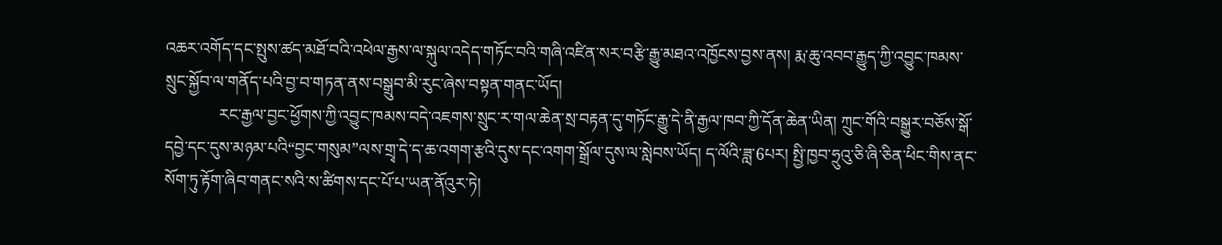འཆར་འགོད་དང་སྤུས་ཚད་མཐོ་བའི་འཕེལ་རྒྱས་ལ་སྐུལ་འདེད་གཏོང་བའི་གཞི་འཛིན་སར་བརྩི་རྒྱུ་མཐའ་འཁྱོངས་བྱས་ནས། རྨ་ཆུ་འབབ་རྒྱུད་ཀྱི་འབྱུང་ཁམས་སྲུང་སྐྱོབ་ལ་གནོད་པའི་བྱ་བ་གཏན་ནས་བསྒྲུབ་མི་རུང་ཞེས་བསྟན་གནང་ཡོད།
             རང་རྒྱལ་བྱང་ཕྱོགས་ཀྱི་འབྱུང་ཁམས་བདེ་འཇགས་སྲུང་ར་གལ་ཆེན་སྲ་བརྟན་དུ་གཏོང་རྒྱུ་དེ་ནི་རྒྱལ་ཁབ་ཀྱི་དོན་ཆེན་ཡིན། ཀྲུང་གོའི་བསྒྱུར་བཅོས་སྒོ་དབྱེ་དང་དུས་མཉམ་པའི“བྱང་གསུམ”ལས་གྲྭ་དེ་ད་ཆ་འགག་རྩའི་དུས་དང་འགག་སྒྲོལ་དུས་ལ་སླེབས་ཡོད། ད་ལོའི་ཟླ་6པར། སྤྱི་ཁྱབ་ཧྲུའུ་ཅི་ཞི་ཅིན་ཕིང་གིས་ནང་སོག་ཏུ་རྟོག་ཞིབ་གནང་སའི་ས་ཚིགས་དང་པོ་པ་ཡན་ནོའུར་ཏེ།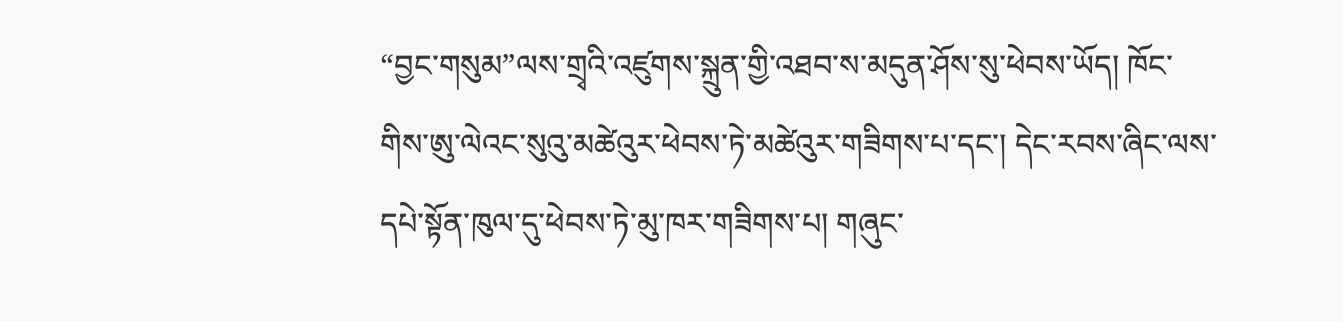“བྱང་གསུམ”ལས་གྲྭའི་འཛུགས་སྐྲུན་གྱི་འཐབ་ས་མདུན་ཤོས་སུ་ཕེབས་ཡོད། ཁོང་གིས་ཨུ་ལེའང་སུའུ་མཚེའུར་ཕེབས་ཏེ་མཚེའུར་གཟིགས་པ་དང་། དེང་རབས་ཞིང་ལས་དཔེ་སྟོན་ཁུལ་དུ་ཕེབས་ཏེ་མུ་ཁར་གཟིགས་པ། གཞུང་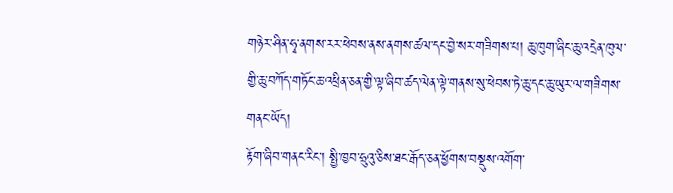གཉེར་ཤིན་ཧྭ་ནགས་རར་ཕེབས་ནས་ནགས་ཚལ་དང་བྱེ་སར་གཟིགས་པ། ཆུ་ཁུག་ཞིང་ཆུ་འདྲེན་ཁུལ་གྱི་ཆུ་བཀོད་གཏོང་ཆ་འཕྲིན་ཅན་གྱི་ལྟ་ཞིབ་ཚད་ལེན་ལྟེ་གནས་སུ་ཕེབས་ཏེ་ཆུ་དང་ཆུ་ཡུར་ལ་གཟིགས་གནང་ཡོད།
རྟོག་ཞིབ་གནང་རིང་། སྤྱི་ཁྱབ་ཧྲུའུ་ཅིས་ཐང་རྒོད་ཅན་ཕྱོགས་བསྡུས་འགོག་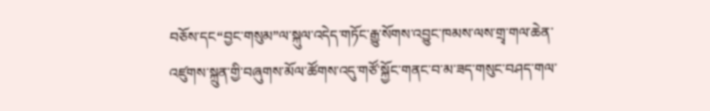བཅོས་དང“བྱང་གསུམ”ལ་སྐུལ་འདེད་གཏོང་རྒྱུ་སོགས་འབྱུང་ཁམས་ལས་གྲྭ་གལ་ཆེན་འཛུགས་སྐྲུན་གྱི་བཞུགས་མོལ་ཚོགས་འདུ་གཙོ་སྐྱོང་གནང་བ་མ་ཟད་གསུང་བཤད་གལ་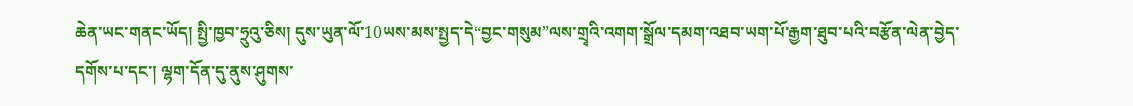ཆེན་ཡང་གནང་ཡོད། སྤྱི་ཁྱབ་ཧྲུའུ་ཅིས། དུས་ཡུན་ལོ་10ཡས་མས་སྤྱད་དེ“བྱང་གསུམ”ལས་གྲྭའི་འགག་སྒྲོལ་དམག་འཐབ་ཡག་པོ་རྒྱག་ཐུབ་པའི་བརྩོན་ལེན་བྱེད་དགོས་པ་དང་། ལྷག་དོན་དུ་ནུས་ཤུགས་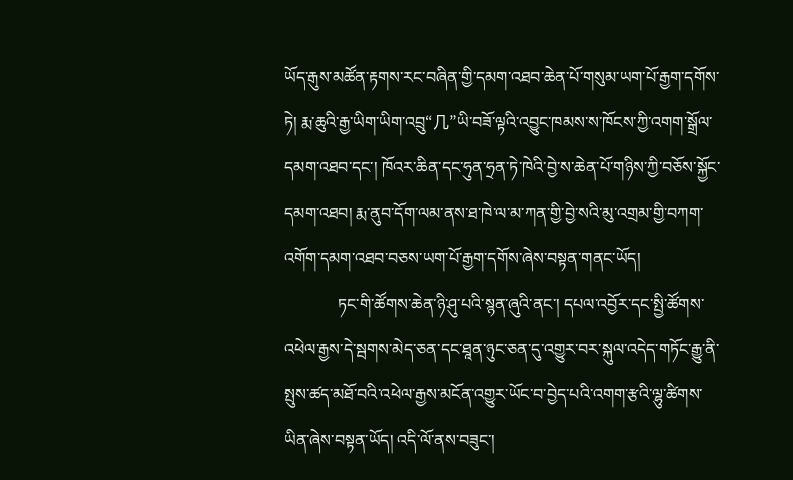ཡོད་རྒུས་མཚོན་རྟགས་རང་བཞིན་གྱི་དམག་འཐབ་ཆེན་པོ་གསུམ་ཡག་པོ་རྒྱག་དགོས་ཏེ། རྨ་ཆུའི་རྒྱ་ཡིག་ཡིག་འབྲུ“几”ཡི་བཟོ་ལྟའི་འབྱུང་ཁམས་ས་ཁོངས་ཀྱི་འགག་སྒྲོལ་དམག་འཐབ་དང་། ཁོའར་ཆིན་དང་ཧུན་ཧྲན་ཏེ་ཁེའི་བྱེ་ས་ཆེན་པོ་གཉིས་ཀྱི་བཅོས་སྐྱོང་དམག་འཐབ། རྨ་ནུབ་དོག་ལམ་ནས་ཐ་ཁེ་ལ་མ་ཀན་གྱི་བྱེ་སའི་མུ་འགྲམ་གྱི་བཀག་འགོག་དམག་འཐབ་བཅས་ཡག་པོ་རྒྱག་དགོས་ཞེས་བསྟན་གནང་ཡོད།
             ཏང་གི་ཚོགས་ཆེན་ཉི་ཤུ་པའི་སྙན་ཞུའི་ནང་། དཔལ་འབྱོར་དང་སྤྱི་ཚོགས་འཕེལ་རྒྱས་དེ་སྦགས་མེད་ཅན་དང་ཐཱན་ཉུང་ཅན་དུ་འགྱུར་བར་སྐུལ་འདེད་གཏོང་རྒྱུ་ནི་སྤུས་ཚད་མཐོ་བའི་འཕེལ་རྒྱས་མངོན་འགྱུར་ཡོང་བ་བྱེད་པའི་འགག་རྩའི་ལྷུ་ཚིགས་ཡིན་ཞེས་བསྟན་ཡོད། འདི་ལོ་ནས་བཟུང་།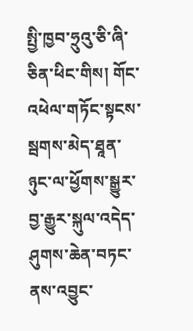སྤྱི་ཁྱབ་ཧྲུའུ་ཅི་ཞི་ཅིན་ཕིང་གིས། གོང་འཕེལ་གཏོང་སྟངས་སྦགས་མེད་ཐཱན་ཉུང་ལ་ཕྱོགས་སྒྱུར་བྱ་རྒྱུར་སྐུལ་འདེད་ཤུགས་ཆེན་བཏང་ནས་འབྱུང་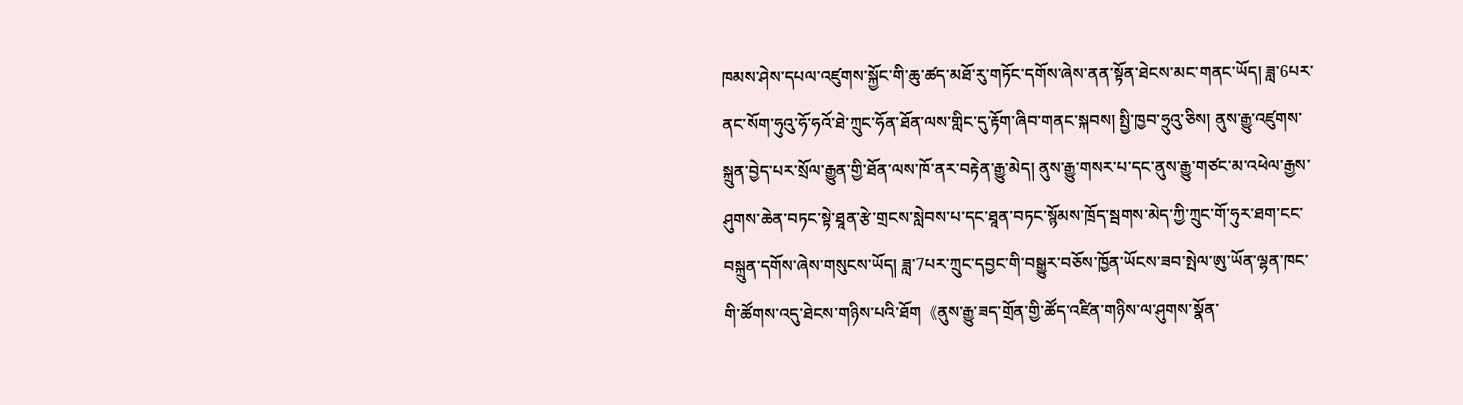ཁམས་ཤེས་དཔལ་འཛུགས་སྐྱོང་གི་ཆུ་ཚད་མཐོ་རུ་གཏོང་དགོས་ཞེས་ནན་སྟོན་ཐེངས་མང་གནང་ཡོད། ཟླ་6པར་ནང་སོག་ཧུའུ་ཧོ་ཧའོ་ཐེ་ཀྲུང་ཧོན་ཐོན་ལས་གླིང་དུ་རྟོག་ཞིབ་གནང་སྐབས། སྤྱི་ཁྱབ་ཧྲུའུ་ཅིས། ནུས་རྒྱུ་འཛུགས་སྐྲུན་བྱེད་པར་སྲོལ་རྒྱུན་གྱི་ཐོན་ལས་ཁོ་ནར་བརྟེན་རྒྱུ་མེད། ནུས་རྒྱུ་གསར་པ་དང་ནུས་རྒྱུ་གཙང་མ་འཕེལ་རྒྱས་ཤུགས་ཆེན་བཏང་སྟེ་ཐཱན་རྩེ་གྲངས་སླེབས་པ་དང་ཐཱན་བཏང་སྙོམས་ཁྲོད་སྦགས་མེད་ཀྱི་ཀྲུང་གོ་ཧུར་ཐག་ངང་བསྐྲུན་དགོས་ཞེས་གསུངས་ཡོད། ཟླ་7པར་ཀྲུང་དབྱང་གི་བསྒྱུར་བཅོས་ཁྱོན་ཡོངས་ཟབ་སྤེལ་ཨུ་ཡོན་ལྷན་ཁང་གི་ཚོགས་འདུ་ཐེངས་གཉིས་པའི་ཐོག《ནུས་རྒྱུ་ཟད་གྲོན་གྱི་ཚོད་འཛིན་གཉིས་ལ་ཤུགས་སྣོན་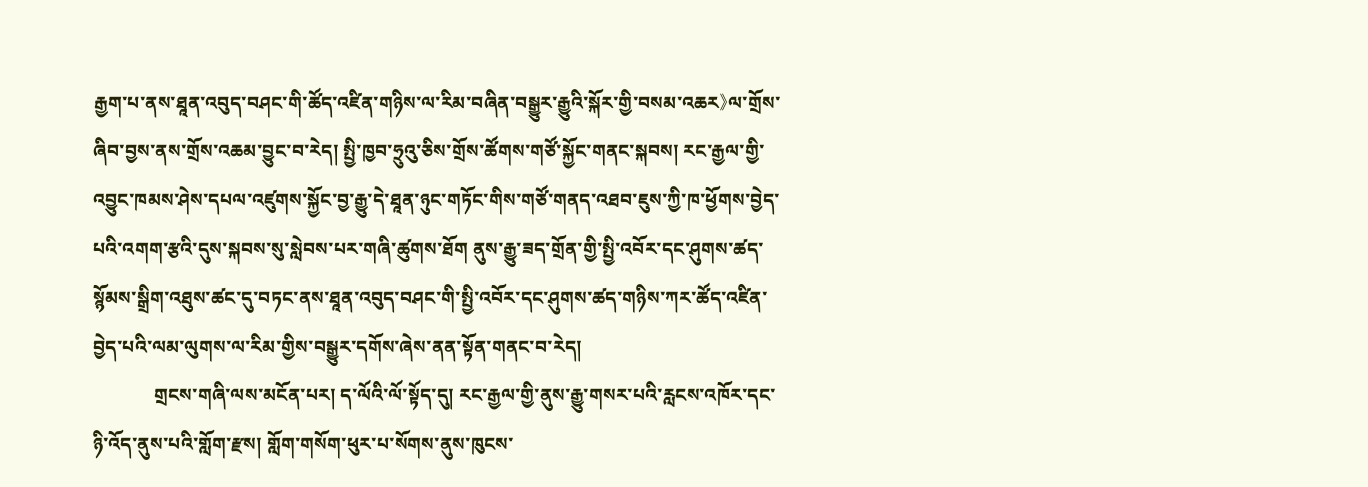རྒྱག་པ་ནས་ཐཱན་འབུད་བཤང་གི་ཚོད་འཛིན་གཉིས་ལ་རིམ་བཞིན་བསྒྱུར་རྒྱུའི་སྐོར་གྱི་བསམ་འཆར》ལ་གྲོས་ཞིབ་བྱས་ནས་གྲོས་འཆམ་བྱུང་བ་རེད། སྤྱི་ཁྱབ་ཧྲུའུ་ཅིས་གྲོས་ཚོགས་གཙོ་སྐྱོང་གནང་སྐབས། རང་རྒྱལ་གྱི་འབྱུང་ཁམས་ཤེས་དཔལ་འཛུགས་སྐྱོང་བྱ་རྒྱུ་དེ་ཐཱན་ཉུང་གཏོང་གིས་གཙོ་གནད་འཐབ་ཇུས་ཀྱི་ཁ་ཕྱོགས་བྱེད་པའི་འགག་རྩའི་དུས་སྐབས་སུ་སླེབས་པར་གཞི་ཚུགས་ཐོག ནུས་རྒྱུ་ཟད་གྲོན་གྱི་སྤྱི་འབོར་དང་ཤུགས་ཚད་སྙོམས་སྒྲིག་འཐུས་ཚང་དུ་བཏང་ནས་ཐཱན་འབུད་བཤང་གི་སྤྱི་འབོར་དང་ཤུགས་ཚད་གཉིས་ཀར་ཚོད་འཛིན་བྱེད་པའི་ལམ་ལུགས་ལ་རིམ་གྱིས་བསྒྱུར་དགོས་ཞེས་ནན་སྟོན་གནང་བ་རེད།
             གྲངས་གཞི་ལས་མངོན་པར། ད་ལོའི་ལོ་སྟོད་དུ། རང་རྒྱལ་གྱི་ནུས་རྒྱུ་གསར་པའི་རླངས་འཁོར་དང་ཉི་འོད་ནུས་པའི་གློག་རྫས། གློག་གསོག་ཕུར་པ་སོགས་ནུས་ཁུངས་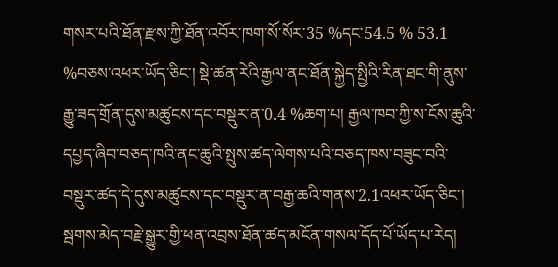གསར་པའི་ཐོན་རྫས་ཀྱི་ཐོན་འབོར་ཁག་སོ་སོར་35 %དང་54.5 % 53.1 %བཅས་འཕར་ཡོད་ཅིང་། སྡེ་ཚན་རེའི་རྒྱལ་ནང་ཐོན་སྐྱེད་སྤྱིའི་རིན་ཐང་གི་ནུས་རྒྱུ་ཟད་གྲོན་དུས་མཚུངས་དང་བསྡུར་ན་0.4 %ཆག་པ། རྒྱལ་ཁབ་ཀྱི་ས་ངོས་ཆུའི་དཔྱད་ཞིབ་བཅད་ཁའི་ནང་ཆུའི་སྤུས་ཚད་ལེགས་པའི་བཅད་ཁས་བཟུང་བའི་བསྡུར་ཚད་དེ་དུས་མཚུངས་དང་བསྡུར་ན་བརྒྱ་ཆའི་གནས་2.1འཕར་ཡོད་ཅིང་། སྦགས་མེད་བརྗེ་སྒྱུར་གྱི་ཕན་འབྲས་ཐོན་ཚད་མངོན་གསལ་དོད་པོ་ཡོད་པ་རེད།